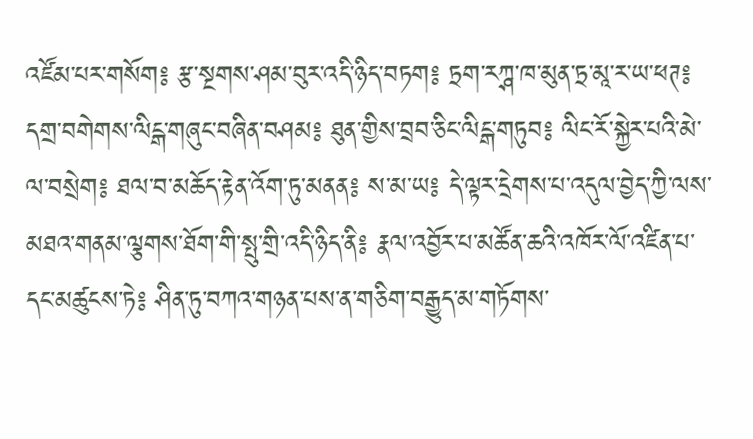འཛོམ་པར་གསོག༔ རྩ་སྔགས་ཤམ་བུར་འདི་ཉིད་བཏག༔ ཏྲག་རཀྴ་ཁ་མུན་ཏྲ་མཱ་ར་ཡ་ཕཊ༔ དགྲ་བགེགས་ལིངྒ་གཞུང་བཞིན་བཤམ༔ ཐུན་གྱིས་བྲབ་ཅིང་ལིངྒ་གཏུབ༔ ལིང་རོ་སྐྱེར་པའི་མེ་ལ་བསྲེག༔ ཐལ་བ་མཆོད་རྟེན་འོག་ཏུ་མནན༔ ས་མ་ཡ༔ དེ་ལྟར་དྲེགས་པ་འདུལ་བྱེད་ཀྱི་ལས་མཐའ་གནམ་ལྕགས་ཐོག་གི་སྤུ་གྲི་འདི་ཉིད་ནི༔ རྣལ་འབྱོར་པ་མཚོན་ཆའི་འཁོར་ལོ་འཛིན་པ་དང་མཚུངས་ཏེ༔ ཤིན་ཏུ་བཀའ་གཉན་པས་ན་གཅིག་བརྒྱུད་མ་གཏོགས་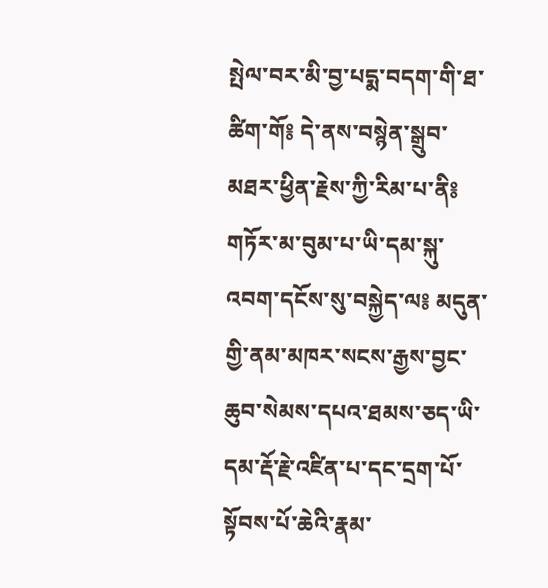སྤེལ་བར་མི་བྱ་པདྨ་བདག་གི་ཐ་ཚིག་གོ༔ དེ་ནས་བསྙེན་སྒྲུབ་མཐར་ཕྱིན་རྗེས་ཀྱི་རིམ་པ་ནི༔ གཏོར་མ་བུམ་པ་ཡི་དམ་སྐུ་འབག་དངོས་སུ་བསྐྱེད་ལ༔ མདུན་གྱི་ནམ་མཁར་སངས་རྒྱས་བྱང་ཆུབ་སེམས་དཔའ་ཐམས་ཅད་ཡི་དམ་རྡོ་རྗེ་འཛིན་པ་དང་དྲག་པོ་སྟོབས་པོ་ཆེའི་རྣམ་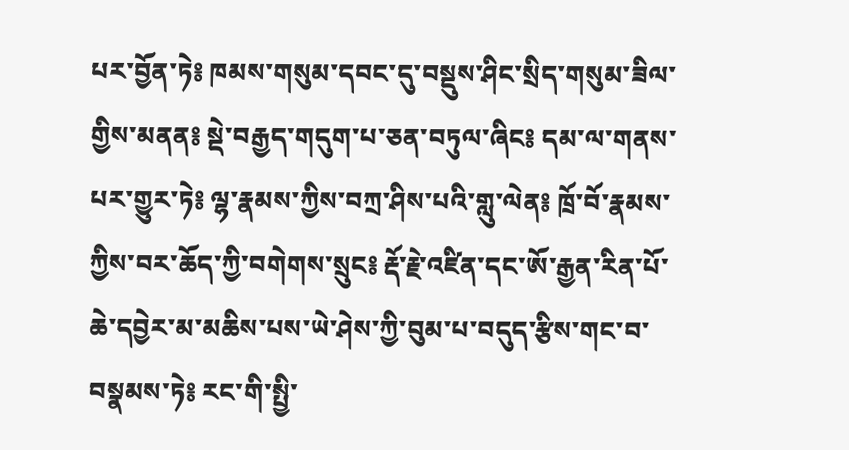པར་བྱོན་ཏེ༔ ཁམས་གསུམ་དབང་དུ་བསྡུས་ཤིང་སྲིད་གསུམ་ཟིལ་གྱིས་མནན༔ སྡེ་བརྒྱད་གདུག་པ་ཅན་བཏུལ་ཞིང༔ དམ་ལ་གནས་པར་གྱུར་ཏེ༔ ལྷ་རྣམས་ཀྱིས་བཀྲ་ཤིས་པའི་གླུ་ལེན༔ ཁྲོ་བོ་རྣམས་ཀྱིས་བར་ཆོད་ཀྱི་བགེགས་སྲུང༔ རྡོ་རྗེ་འཛིན་དང་ཨོ་རྒྱན་རིན་པོ་ཆེ་དབྱེར་མ་མཆིས་པས་ཡེ་ཤེས་ཀྱི་བུམ་པ་བདུད་རྩིས་གང་བ་བསྣམས་ཏེ༔ རང་གི་སྤྱི་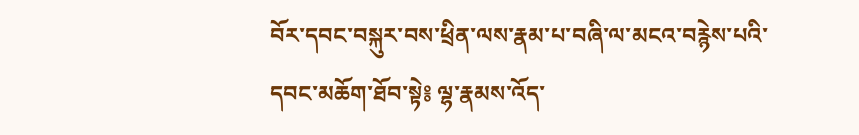བོར་དབང་བསྐུར་བས་ཕྲིན་ལས་རྣམ་པ་བཞི་ལ་མངའ་བརྙེས་པའི་དབང་མཆོག་ཐོབ་སྟེ༔ ལྷ་རྣམས་འོད་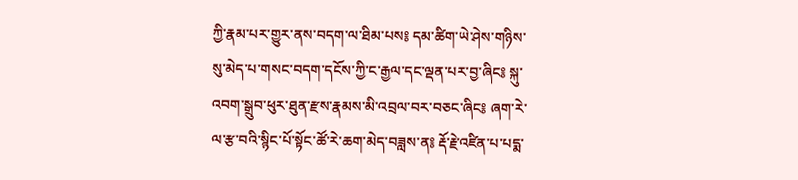ཀྱི་རྣམ་པར་གྱུར་ནས་བདག་ལ་ཐིམ་པས༔ དམ་ཚིག་ཡེ་ཤེས་གཉིས་སུ་མེད་པ་གསང་བདག་དངོས་ཀྱི་ང་རྒྱལ་དང་ལྡན་པར་བྱ་ཞིང༔ སྐུ་འབག་སྒྲུབ་ཕུར་ཐུན་རྫས་རྣམས་མི་འབྲལ་བར་བཅང་ཞིང༔ ཞག་རེ་ལ་རྩ་བའི་སྙིང་པོ་སྟོང་ཚོ་རེ་ཆག་མེད་བཟླས་ན༔ རྡོ་རྗེ་འཛིན་པ་པདྨ་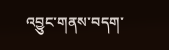འབྱུང་གནས་བདག་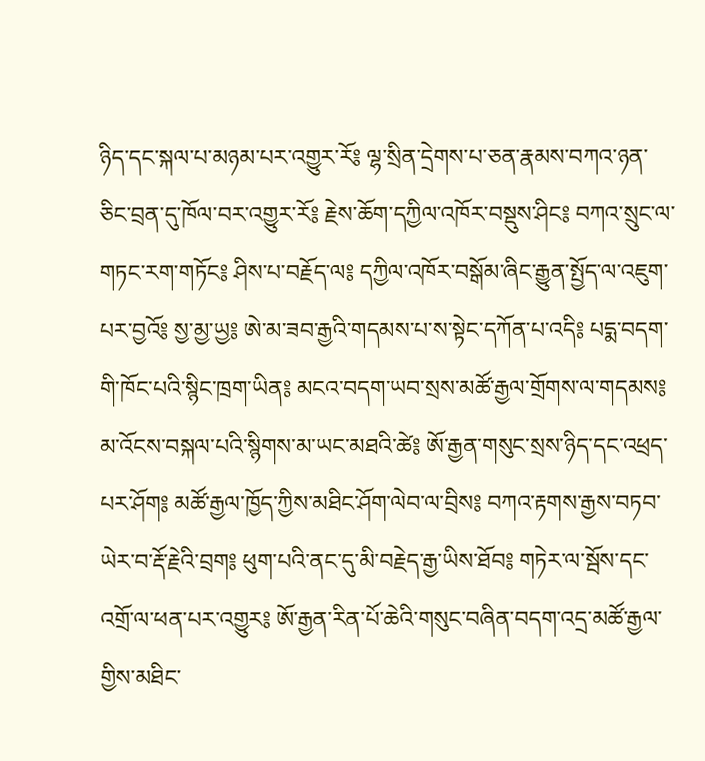ཉིད་དང་སྐལ་པ་མཉམ་པར་འགྱུར་རོ༔ ལྷ་སྲིན་དྲེགས་པ་ཅན་རྣམས་བཀའ་ཉན་ཅིང་བྲན་དུ་ཁོལ་བར་འགྱུར་རོ༔ རྗེས་ཆོག་དཀྱིལ་འཁོར་བསྡུས་ཤིང༔ བཀའ་སྲུང་ལ་གཏང་རག་གཏོང༔ ཤིས་པ་བརྗོད་ལ༔ དཀྱིལ་འཁོར་བསྒོམ་ཞིང་རྒྱུན་སྤྱོད་ལ་འཇུག་པར་བྱའོ༔ སྱ་མྱ་ཡྱ༔ ཨེ་མ་ཟབ་རྒྱའི་གདམས་པ་ས་སྟེང་དཀོན་པ་འདི༔ པདྨ་བདག་གི་ཁོང་པའི་སྙིང་ཁྲག་ཡིན༔ མངའ་བདག་ཡབ་སྲས་མཚོ་རྒྱལ་གྲོགས་ལ་གདམས༔ མ་འོངས་བསྐལ་པའི་སྙིགས་མ་ཡང་མཐའི་ཚེ༔ ཨོ་རྒྱན་གསུང་སྲས་ཉིད་དང་འཕྲད་པར་ཤོག༔ མཚོ་རྒྱལ་ཁྱོད་ཀྱིས་མཐིང་ཤོག་ལེབ་ལ་བྲིས༔ བཀའ་རྟགས་རྒྱས་བཏབ་ཡེར་བ་རྡོ་རྗེའི་བྲག༔ ཕུག་པའི་ནང་དུ་མི་བརྗེད་རྒྱ་ཡིས་ཐོབ༔ གཏེར་ལ་སྦོས་དང་འགྲོ་ལ་ཕན་པར་འགྱུར༔ ཨོ་རྒྱན་རིན་པོ་ཆེའི་གསུང་བཞིན་བདག་འདྲ་མཚོ་རྒྱལ་གྱིས་མཐིང་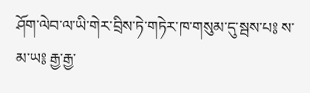ཤོག་ལེབ་ལ་ཡི་གེར་བྲིས་ཏེ་གཏེར་ཁ་གསུམ་དུ་སྦས་པ༔ ས་མ་ཡ༔ རྒྱ་རྒྱ་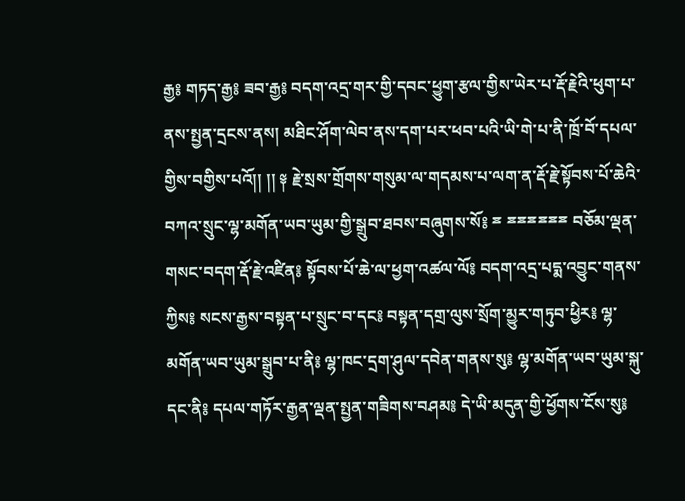རྒྱ༔ གཏད་རྒྱ༔ ཟབ་རྒྱ༔ བདག་འདྲ་གར་གྱི་དབང་ཕྱུག་རྩལ་གྱིས་ཡེར་པ་རྡོ་རྗེའི་ཕུག་པ་ནས་སྤྱན་དྲངས་ནས། མཐིང་ཤོག་ལེབ་ནས་དག་པར་ཕབ་པའི་ཡི་གེ་པ་ནི་ཁྲོ་བོ་དཔལ་གྱིས་བགྱིས་པའོ།། །། ༈ རྗེ་སྲས་གྲོགས་གསུམ་ལ་གདམས་པ་ལག་ན་རྡོ་རྗེ་སྟོབས་པོ་ཆེའི་བཀའ་སྲུང་ལྷ་མགོན་ཡབ་ཡུམ་གྱི་སྒྲུབ་ཐབས་བཞུགས་སོ༔ ྈ ྈྈྈྈྈྈ བཅོམ་ལྡན་གསང་བདག་རྡོ་རྗེ་འཛིན༔ སྟོབས་པོ་ཆེ་ལ་ཕྱག་འཚལ་ལོ༔ བདག་འདྲ་པདྨ་འབྱུང་གནས་ཀྱིས༔ སངས་རྒྱས་བསྟན་པ་སྲུང་བ་དང༔ བསྟན་དགྲ་ལུས་སྲོག་མྱུར་གཏུབ་ཕྱིར༔ ལྷ་མགོན་ཡབ་ཡུམ་སྒྲུབ་པ་ནི༔ ལྷ་ཁང་དྲག་ཤུལ་དབེན་གནས་སུ༔ ལྷ་མགོན་ཡབ་ཡུམ་སྐུ་དང་ནི༔ དཔལ་གཏོར་རྒྱན་ལྡན་སྤྱན་གཟིགས་བཤམ༔ དེ་ཡི་མདུན་གྱི་ཕྱོགས་ངོས་སུ༔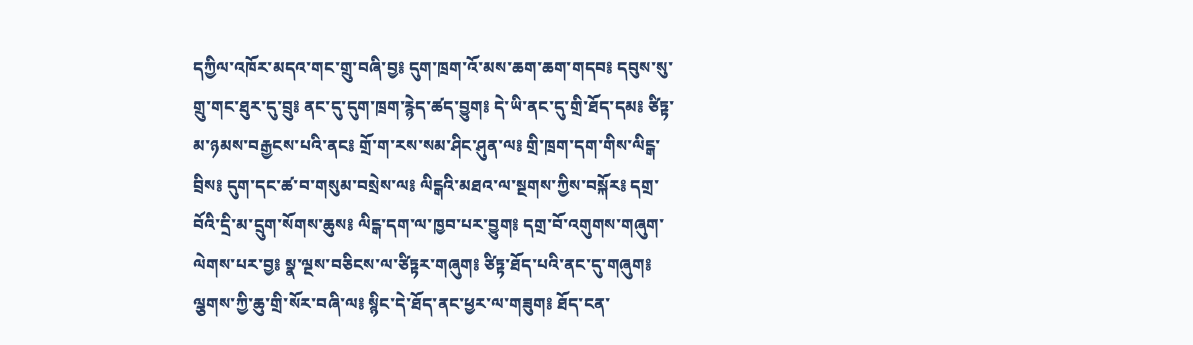དཀྱིལ་འཁོར་མདའ་གང་གྲུ་བཞི་བྱ༔ དུག་ཁྲག་འོ་མས་ཆག་ཆག་གདབ༔ དབུས་སུ་གྲུ་གང་ཐུར་དུ་བྲུ༔ ནང་དུ་དུག་ཁྲག་རྙེད་ཚད་བྱུག༔ དེ་ཡི་ནང་དུ་གྲི་ཐོད་དམ༔ ཙིཏྟ་མ་ཉམས་བརྒྱངས་པའི་ནང༔ གྲོ་ག་རས་སམ་ཤིང་ཤུན་ལ༔ གྲི་ཁྲག་དག་གིས་ལིངྒ་བྲིས༔ དུག་དང་ཚ་བ་གསུམ་བསྲེས་ལ༔ ལིངྒའི་མཐའ་ལ་སྔགས་ཀྱིས་བསྐོར༔ དགྲ་བོའི་དྲི་མ་དྲུག་སོགས་ཆུས༔ ལིངྒ་དག་ལ་ཁྱབ་པར་བྱུག༔ དགྲ་བོ་འགུགས་གཞུག་ལེགས་པར་བྱ༔ སྣ་ལྔས་བཅིངས་ལ་ཙིཏྟར་གཞུག༔ ཙིཏྟ་ཐོད་པའི་ནང་དུ་གཞུག༔ ལྕགས་ཀྱི་ཆུ་གྲི་སོར་བཞི་ལ༔ སྙིང་དེ་ཐོད་ནང་ཕྱར་ལ་གཟུག༔ ཐོད་ངན་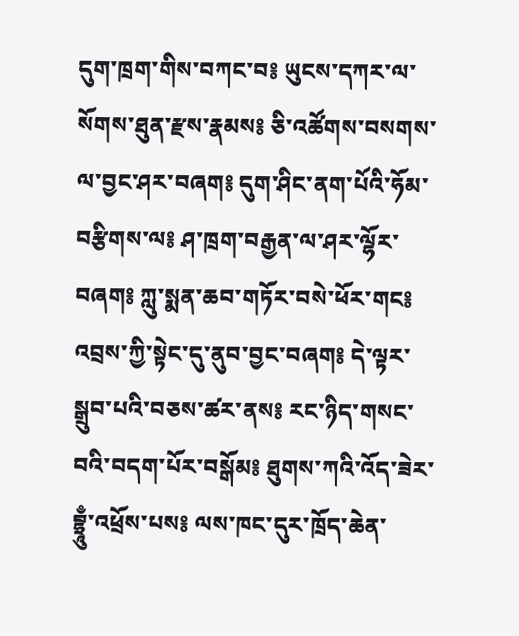དུག་ཁྲག་གིས་བཀང་བ༔ ཡུངས་དཀར་ལ་སོགས་ཐུན་རྫས་རྣམས༔ ཅི་འཚོགས་བསགས་ལ་བྱང་ཤར་བཞག༔ དུག་ཤིང་ནག་པོའི་ཧོམ་བརྩིགས་ལ༔ ཤ་ཁྲག་བརྒྱན་ལ་ཤར་ལྷོར་བཞག༔ ཀླུ་སྨན་ཆབ་གཏོར་བསེ་ཕོར་གང༔ འབྲས་ཀྱི་སྟེང་དུ་ནུབ་བྱང་བཞག༔ དེ་ལྟར་སྒྲུབ་པའི་བཅས་ཚར་ནས༔ རང་ཉིད་གསང་བའི་བདག་པོར་བསྒོམ༔ ཐུགས་ཀའི་འོད་ཟེར་བྷྲཱུྃ་འཕྲོས་པས༔ ལས་ཁང་དུར་ཁྲོད་ཆེན་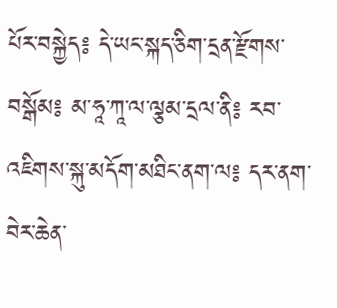པོར་བསྐྱེད༔ དེ་ཡང་སྐད་ཅིག་དྲན་རྫོགས་བསྒོམ༔ མ་ཧཱ་ཀཱ་ལ་ལྕམ་དྲལ་ནི༔ རབ་འཇིགས་སྐུ་མདོག་མཐིང་ནག་ལ༔ དར་ནག་བེར་ཆེན་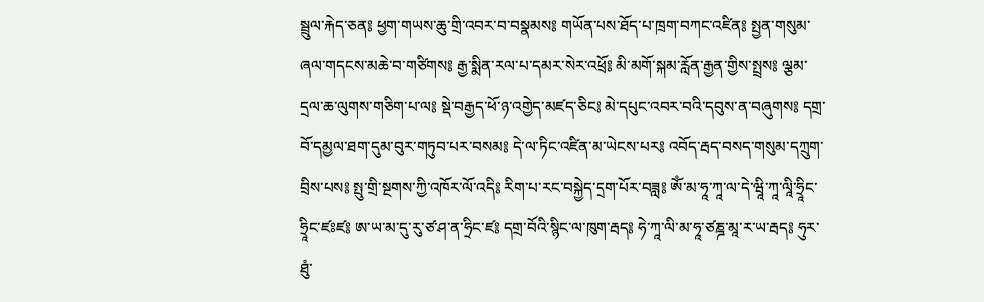སྦྲུལ་རྐེད་ཅན༔ ཕྱག་གཡས་ཆུ་གྲི་འབར་བ་བསྣམས༔ གཡོན་པས་ཐོད་པ་ཁྲག་བཀང་འཛིན༔ སྤྱན་གསུམ་ཞལ་གདངས་མཆེ་བ་གཙིགས༔ རྒྱ་སྨིན་རལ་པ་དམར་སེར་འཕྲོ༔ མི་མགོ་སྐམ་རློན་རྒྱན་གྱིས་སྤྲས༔ ལྕམ་དྲལ་ཆ་ལུགས་གཅིག་པ་ལ༔ སྡེ་བརྒྱད་ཕོ་ཉ་འགྱེད་མཛད་ཅིང༔ མེ་དཔུང་འབར་བའི་དབུས་ན་བཞུགས༔ དགྲ་བོ་དམྱལ་ཐག་དུམ་བུར་གཏུབ་པར་བསམ༔ དེ་ལ་ཏིང་འཛིན་མ་ཡེངས་པར༔ འབོད་རྦད་བསད་གསུམ་དཀྲུག་བྲིས་པས༔ སྤུ་གྲི་སྔགས་ཀྱི་འཁོར་ལོ་འདི༔ རིག་པ་རང་བསྐྱེད་དྲག་པོར་བཟླ༔ ཨོཾ་མ་ཧཱ་ཀཱ་ལ་དེ་ཝཱི་ཀཱ་ལཱི་ཧྲཱིང་ཧྲཱིང་ཛཿཛ༔ ཨ་ཡ་མ་དུ་རུ་ཙ་ཤ་ན་ཧྲིང་ཛ༔ དགྲ་བོའི་སྙིང་ལ་ཁུག་རྦད༔ ཧེ་ཀཱ་ལི་མ་ཧཱ་ཙཎྜ་མཱ་ར་ཡ་རྦད༔ ཧུར་ཐུཾ་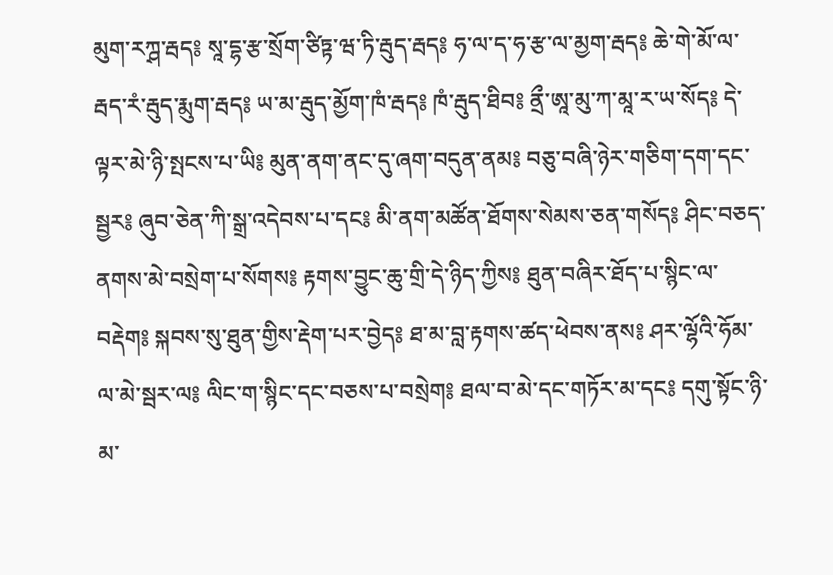མུག་རཀྴ་རྦད༔ སཱ་དྷ་རྩ་སྲོག་ཙིཏྟ་ཝ་ཏི་རྦུད་རྦད༔ ཧ་ལ་ད་ཧ་རྩ་ལ་མྱག་རྦད༔ ཆེ་གེ་མོ་ལ་རྦད་རཾ་རྦུད་རྨུག་རྦད༔ ཡ་མ་རྦུད་མྱོག་ཁཾ་རྦད༔ ཁཾ་རྦུད་ཐིབ༔ ནྲྀ་ཨཱ་མུ་ཀ་མཱ་ར་ཡ་སོད༔ དེ་ལྟར་མེ་ཉི་སྤངས་པ་ཡི༔ མུན་ནག་ནང་དུ་ཞག་བདུན་ནམ༔ བཅུ་བཞི་ཉེར་གཅིག་དག་དང་སྦྱར༔ ཞུབ་ཅེན་ཀི་སྒྲ་འདེབས་པ་དང༔ མི་ནག་མཚོན་ཐོགས་སེམས་ཅན་གསོད༔ ཤིང་བཅད་ནགས་མེ་བསྲེག་པ་སོགས༔ རྟགས་བྱུང་ཆུ་གྲི་དེ་ཉིད་ཀྱིས༔ ཐུན་བཞིར་ཐོད་པ་སྙིང་ལ་བརྡེག༔ སྐབས་སུ་ཐུན་གྱིས་རྡེག་པར་བྱེད༔ ཐ་མ་བླ་རྟགས་ཚད་ཕེབས་ནས༔ ཤར་ལྷོའི་ཧོམ་ལ་མེ་སྦར་ལ༔ ལིང་ག་སྙིང་དང་བཅས་པ་བསྲེག༔ ཐལ་བ་མེ་དང་གཏོར་མ་དང༔ དགུ་སྟོང་ཉི་མ་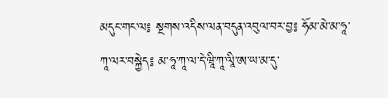མདུང་གང་ལ༔ སྔགས་འདིས་ལན་བདུན་འབུལ་བར་བྱ༔ ཧོམ་མེ་མ་ཧཱ་ཀཱ་ལར་བསྐྱེད༔ མ་ཧཱ་ཀཱ་ལ་དེ་ཝཱི་ཀཱ་ལཱི་ཨ་ཡ་མ་དུ་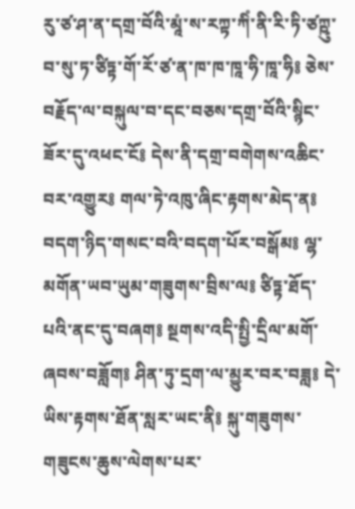རུ་ཙ་ཤ་ན་དགྲ་བོའི་མཱཾ་ས་རཀྟ་ཀིཾ་ནི་རི་ཏི་ཙཀྵུ་བ་སུ་ཏ་ཙིཏྟ་གོ་རོ་ཙ་ན་ཁ་ཁ་ཁཱ་ཧི་ཁཱ་ཧི༔ ཅེས་བརྗོད་ལ་བསྐུལ་བ་དང་བཅས་དགྲ་བོའི་སྙིང་ཟོར་དུ་འཕང་ངོ༔ དེས་ནི་དགྲ་བགེགས་འཆིང་བར་འགྱུར༔ གལ་ཏེ་འཁུ་ཞིང་རྟགས་མེད་ན༔ བདག་ཉིད་གསང་བའི་བདག་པོར་བསྒོམ༔ ལྷ་མགོན་ཡབ་ཡུམ་གཟུགས་བྲིས་ལ༔ ཙིཏྟ་ཐོད་པའི་ནང་དུ་བཞག༔ སྔགས་འདི་སྤྱི་དྲིལ་མགོ་ཞབས་བཟློག༔ ཤིན་ཏུ་དྲག་ལ་མྱུར་བར་བཟླ༔ དེ་ཡིས་རྟགས་ཐོན་སླར་ཡང་ནི༔ སྐུ་གཟུགས་གཟུངས་ཆུས་ལེགས་པར་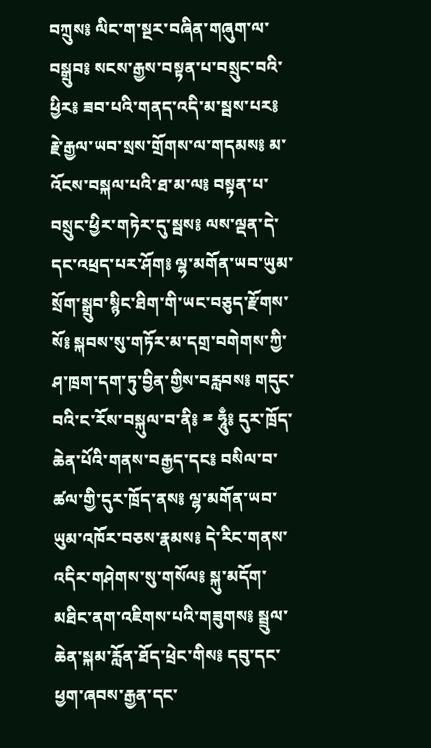བཀྲུས༔ ལིང་ག་སྔར་བཞིན་གཞུག་ལ་བསྒྲུབ༔ སངས་རྒྱས་བསྟན་པ་བསྲུང་བའི་ཕྱིར༔ ཟབ་པའི་གནད་འདི་མ་སྦས་པར༔ རྗེ་རྒྱལ་ཡབ་སྲས་གྲོགས་ལ་གདམས༔ མ་འོངས་བསྐལ་པའི་ཐ་མ་ལ༔ བསྟན་པ་བསྲུང་ཕྱིར་གཏེར་དུ་སྦས༔ ལས་ལྡན་དེ་དང་འཕྲད་པར་ཤོག༔ ལྷ་མགོན་ཡབ་ཡུམ་སྲོག་སྒྲུབ་སྙིང་ཐིག་གི་ཡང་བཅུད་རྫོགས་སོ༔ སྐབས་སུ་གཏོར་མ་དགྲ་བགེགས་ཀྱི་ཤ་ཁྲག་དག་ཏུ་བྱིན་གྱིས་བརླབས༔ གདུང་བའི་ང་རོས་བསྐུལ་བ་ནི༔ ྈ ཧཱུྃ༔ དུར་ཁྲོད་ཆེན་པོའི་གནས་བརྒྱད་དང༔ བསིལ་བ་ཚལ་གྱི་དུར་ཁྲོད་ནས༔ ལྷ་མགོན་ཡབ་ཡུམ་འཁོར་བཅས་རྣམས༔ དེ་རིང་གནས་འདིར་གཤེགས་སུ་གསོལ༔ སྐུ་མདོག་མཐིང་ནག་འཇིགས་པའི་གཟུགས༔ སྦྲུལ་ཆེན་སྐམ་རློན་ཐོད་ཕྲེང་གིས༔ དབུ་དང་ཕྱག་ཞབས་རྒྱན་དང་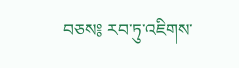བཅས༔ རབ་ཏུ་འཇིགས་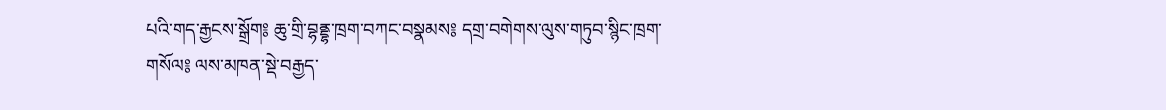པའི་གད་རྒྱངས་སྒྲོག༔ ཆུ་གྲི་བྷནྡྷ་ཁྲག་བཀང་བསྣམས༔ དགྲ་བགེགས་ལུས་གཏུབ་སྙིང་ཁྲག་གསོལ༔ ལས་མཁན་སྡེ་བརྒྱད་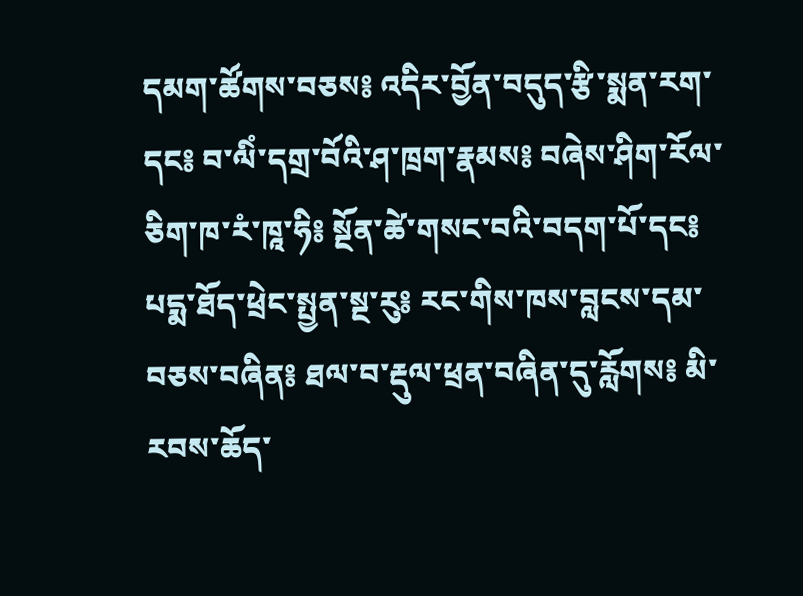དམག་ཚོགས་བཅས༔ འདིར་བྱོན་བདུད་རྩི་སྨན་རག་དང༔ བ་ལིཾ་དགྲ་བོའི་ཤ་ཁྲག་རྣམས༔ བཞེས་ཤིག་རོལ་ཅིག་ཁ་རཾ་ཁཱ་ཧི༔ སྔོན་ཚེ་གསང་བའི་བདག་པོ་དང༔ པདྨ་ཐོད་ཕྲེང་སྤྱན་སྔ་རུ༔ རང་གིས་ཁས་བླངས་དམ་བཅས་བཞིན༔ ཐལ་བ་རྡུལ་ཕྲན་བཞིན་དུ་རློགས༔ མི་རབས་ཆོད་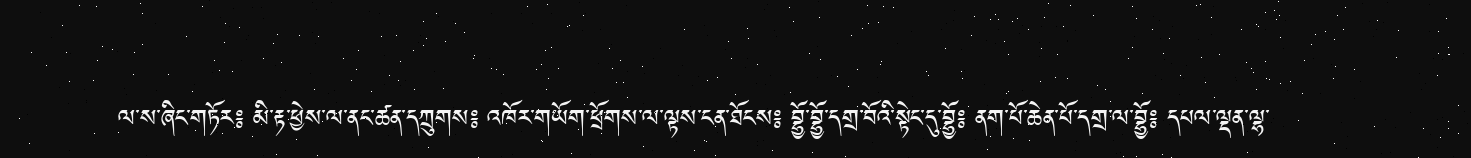ལ་ས་ཞིང་གཏོར༔ མི་རྟ་ཕྱེས་ལ་ནང་ཚན་དཀྲུགས༔ འཁོར་གཡོག་ཕྲོགས་ལ་ལྟས་ངན་ཐོངས༔ བྷྱོ་བྷྱོ་དགྲ་བོའི་སྟེང་དུ་བྷྱོ༔ ནག་པོ་ཆེན་པོ་དགྲ་ལ་བྷྱོ༔ དཔལ་ལྡན་ལྷ་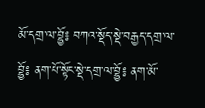མོ་དགྲ་ལ་བྷྱོ༔ བཀའ་སྡོད་སྡེ་བརྒྱད་དགྲ་ལ་བྷྱོ༔ ནག་པོ་སྟོང་སྡེ་དགྲ་ལ་བྷྱོ༔ ནག་མོ་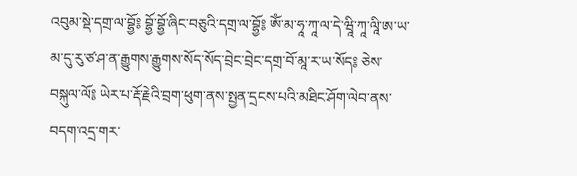འབུམ་སྡེ་དགྲ་ལ་བྷྱོ༔ བྷྱོ་བྷྱོ་ཞིང་བཅུའི་དགྲ་ལ་བྷྱོ༔ ཨོཾ་མ་ཧཱ་ཀཱ་ལ་དེ་ཝཱི་ཀཱ་ལཱི་ཨ་ཡ་མ་དུ་རུ་ཙ་ཤ་ན་རྒྱུགས་རྒྱུགས་སོད་སོད་བྲེང་བྲེང་དགྲ་བོ་མཱ་ར་ཡ་སོད༔ ཅེས་བསྐུལ་ལོ༔ ཡེར་པ་རྡོ་རྗེའི་བྲག་ཕུག་ནས་སྤྱན་དྲངས་པའི་མཐིང་ཤོག་ལེབ་ནས་བདག་འདྲ་གར་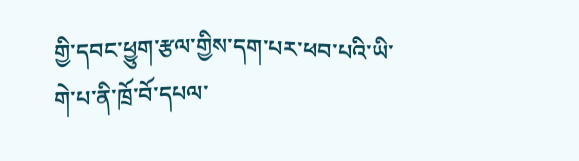གྱི་དབང་ཕྱུག་རྩལ་གྱིས་དག་པར་ཕབ་པའི་ཡི་གེ་པ་ནི་ཁྲོ་བོ་དཔལ་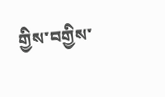གྱིས་བགྱིས་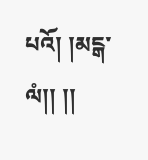པའོ། །མངྒ་ལཾ།། །།